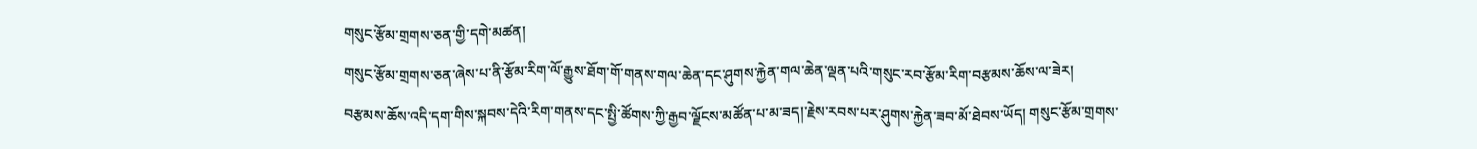གསུང་རྩོམ་གྲགས་ཅན་གྱི་དགེ་མཚན།
གསུང་རྩོམ་གྲགས་ཅན་ཞེས་པ་ནི་རྩོམ་རིག་ལོ་རྒྱུས་ཐོག་གོ་གནས་གལ་ཆེན་དང་ཤུགས་རྐྱེན་གལ་ཆེན་ལྡན་པའི་གསུང་རབ་རྩོམ་རིག་བརྩམས་ཆོས་ལ་ཟེར། བརྩམས་ཆོས་འདི་དག་གིས་སྐབས་དེའི་རིག་གནས་དང་སྤྱི་ཚོགས་ཀྱི་རྒྱབ་ལྗོངས་མཚོན་པ་མ་ཟད།་རྗེས་རབས་པར་ཤུགས་རྐྱེན་ཟབ་མོ་ཐེབས་ཡོད། གསུང་རྩོམ་གྲགས་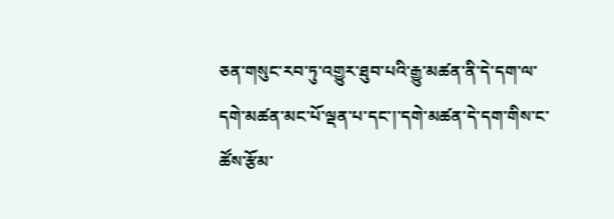ཅན་གསུང་རབ་ཏུ་འགྱུར་ཐུབ་པའི་རྒྱུ་མཚན་ནི་དེ་དག་ལ་དགེ་མཚན་མང་པོ་ལྡན་པ་དང་།་དགེ་མཚན་དེ་དག་གིས་ང་ཚོས་རྩོམ་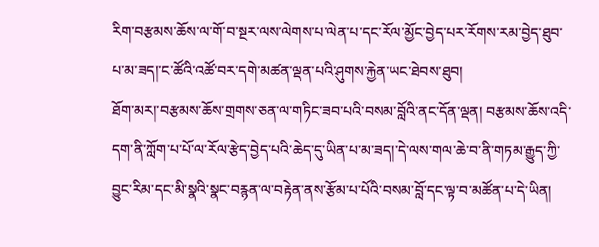རིག་བརྩམས་ཆོས་ལ་གོ་བ་སྔར་ལས་ལེགས་པ་ལེན་པ་དང་རོལ་མྱོང་བྱེད་པར་རོགས་རམ་བྱེད་ཐུབ་པ་མ་ཟད།་ང་ཚོའི་འཚོ་བར་དགེ་མཚན་ལྡན་པའི་ཤུགས་རྐྱེན་ཡང་ཐེབས་ཐུབ།
ཐོག་མར།་བརྩམས་ཆོས་གྲགས་ཅན་ལ་གཏིང་ཟབ་པའི་བསམ་བློའི་ནང་དོན་ལྡན། བརྩམས་ཆོས་འདི་དག་ནི་ཀློག་པ་པོ་ལ་རོལ་རྩེད་བྱེད་པའི་ཆེད་དུ་ཡིན་པ་མ་ཟད།་དེ་ལས་གལ་ཆེ་བ་ནི་གཏམ་རྒྱུད་ཀྱི་བྱུང་རིམ་དང་མི་སྣའི་སྣང་བརྙན་ལ་བརྟེན་ནས་རྩོམ་པ་པོའི་བསམ་བློ་དང་ལྟ་བ་མཚོན་པ་དེ་ཡིན།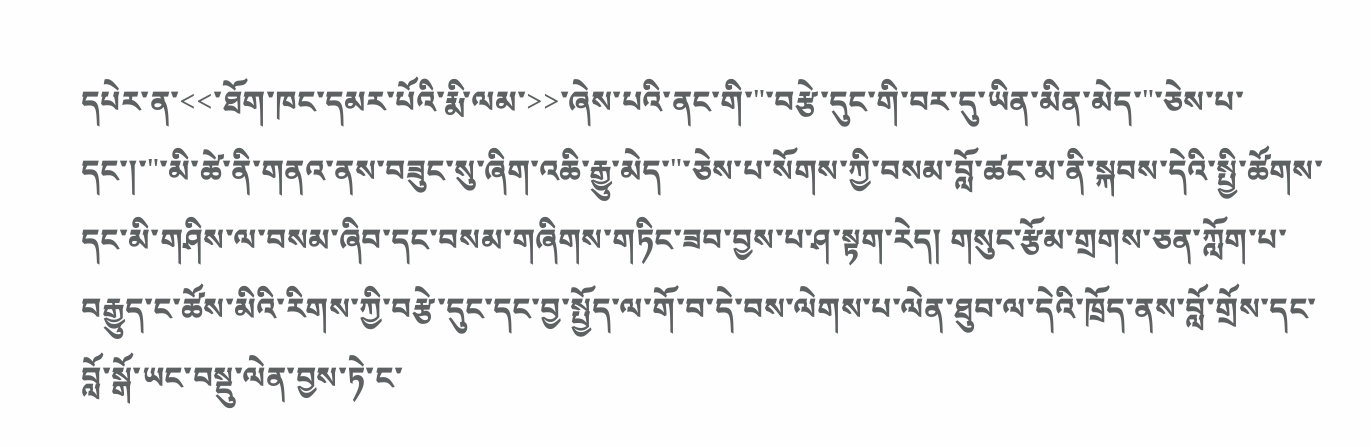དཔེར་ན་<<་ཐོག་ཁང་དམར་པོའི་རྨི་ལམ་>>་ཞེས་པའི་ནང་གི་"་བརྩེ་དུང་གི་བར་དུ་ཡིན་མིན་མེད་"་ཅེས་པ་དང་།་"་མི་ཚེ་ནི་གནའ་ནས་བཟུང་སུ་ཞིག་འཆི་རྒྱུ་མེད་"་ཅེས་པ་སོགས་ཀྱི་བསམ་བློ་ཚང་མ་ནི་སྐབས་དེའི་སྤྱི་ཚོགས་དང་མི་གཤིས་ལ་བསམ་ཞིབ་དང་བསམ་གཞིགས་གཏིང་ཟབ་བྱས་པ་ཤ་སྟག་རེད། གསུང་རྩོམ་གྲགས་ཅན་ཀློག་པ་བརྒྱུད་ང་ཚོས་མིའི་རིགས་ཀྱི་བརྩེ་དུང་དང་བྱ་སྤྱོད་ལ་གོ་བ་དེ་བས་ལེགས་པ་ལེན་ཐུབ་ལ་དེའི་ཁྲོད་ནས་བློ་གྲོས་དང་བློ་སྒོ་ཡང་བསྡུ་ལེན་བྱས་ཏེ་ང་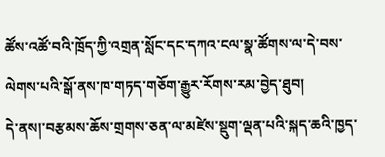ཚོས་འཚོ་བའི་ཁྲོད་ཀྱི་འགྲན་སློང་དང་དཀའ་ངལ་སྣ་ཚོགས་ལ་དེ་བས་ལེགས་པའི་སྒོ་ནས་ཁ་གཏད་གཅོག་རྒྱུར་རོགས་རམ་བྱེད་ཐུབ།
དེ་ནས།་བརྩམས་ཆོས་གྲགས་ཅན་ལ་མཛེས་སྡུག་ལྡན་པའི་སྐད་ཆའི་ཁྱད་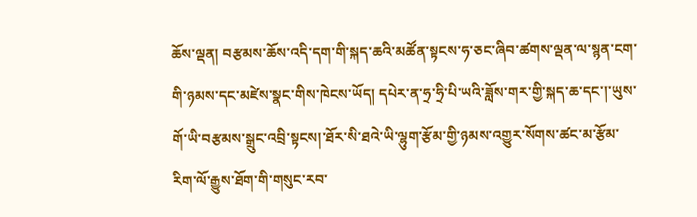ཆོས་ལྡན། བརྩམས་ཆོས་འདི་དག་གི་སྐད་ཆའི་མཚོན་སྟངས་ཧ་ཅང་ཞིབ་ཚགས་ལྡན་ལ་སྙན་ངག་གི་ཉམས་དང་མཛེས་སྣང་གིས་ཁེངས་ཡོད། དཔེར་ན་ཧྲ་ཧྲི་པི་ཡའི་ཟློས་གར་གྱི་སྐད་ཆ་དང་།་ཡུས་གོ་ཡི་བརྩམས་སྒྲུང་འབྲི་སྟངས།་ཐོར་སི་ཐའེ་ཡི་ལྷུག་རྩོམ་གྱི་ཉམས་འགྱུར་སོགས་ཚང་མ་རྩོམ་རིག་ལོ་རྒྱུས་ཐོག་གི་གསུང་རབ་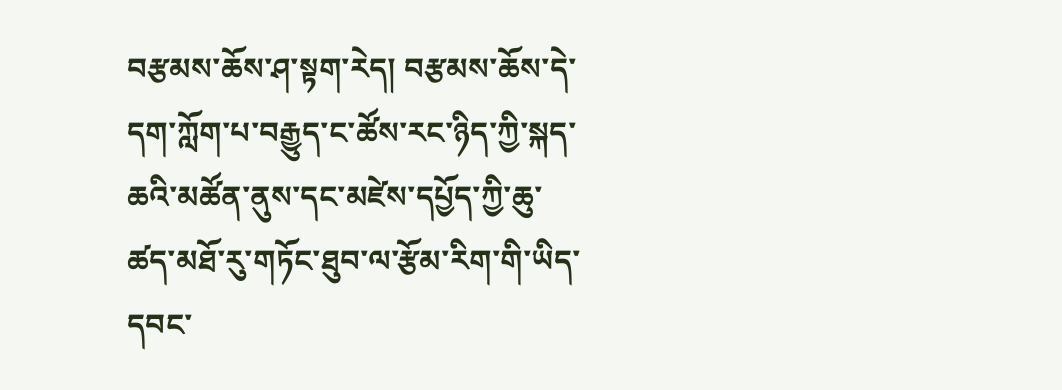བརྩམས་ཆོས་ཤ་སྟག་རེད། བརྩམས་ཆོས་དེ་དག་ཀློག་པ་བརྒྱུད་ང་ཚོས་རང་ཉིད་ཀྱི་སྐད་ཆའི་མཚོན་ནུས་དང་མཛེས་དཔྱོད་ཀྱི་ཆུ་ཚད་མཐོ་རུ་གཏོང་ཐུབ་ལ་རྩོམ་རིག་གི་ཡིད་དབང་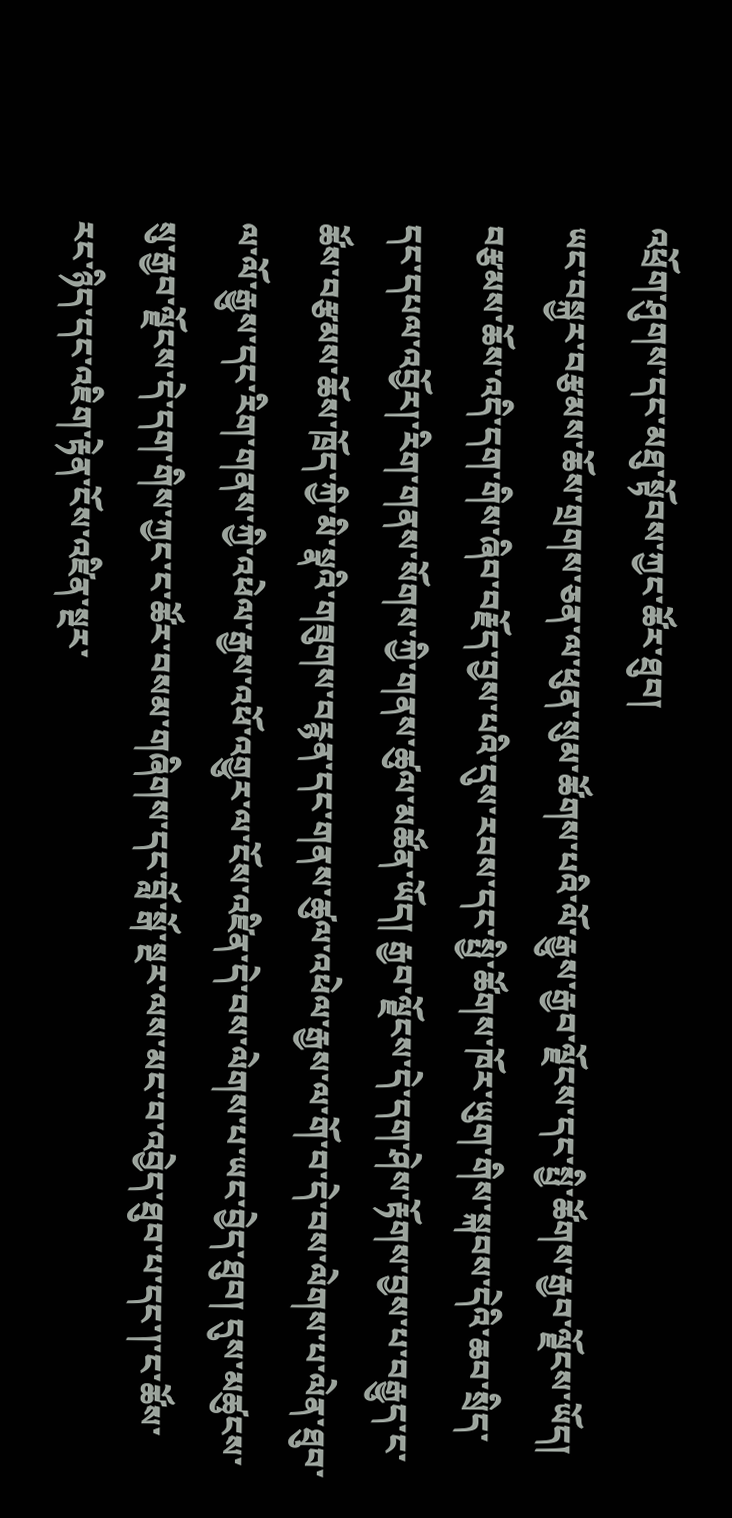འཕྲོག་ཤུགས་དང་མཐུ་སྟོབས་ཀྱང་ཚོར་ཐུབ།
ཡང་བསྐྱར་བརྩམས་ཆོས་གྲགས་ཅན་ལ་ཕུན་སུམ་ཚོགས་པའི་ལོ་རྒྱུས་རྒྱབ་ལྗོངས་དང་སྤྱི་ཚོགས་རྒྱབ་ལྗོངས་ཡོད། བརྩམས་ཆོས་འདི་དག་གིས་ཞིབ་བརྗོད་བྱས་པའི་དུས་རབས་དང་སྤྱི་ཚོགས་ཁོར་ཡུག་གིས་སྐབས་དེའི་ཆབ་སྲིད་དང་དཔལ་འབྱོར།་རིག་གནས་སོགས་ཀྱི་གནས་ཚུལ་མཚོན་ཡོད། རྒྱབ་ལྗོངས་དེ་དག་ཤེས་རྟོགས་བྱས་པ་བརྒྱུད་ང་ཚོས་བརྩམས་ཆོས་ཁྲོད་ཀྱི་མི་སྣའི་གཟུགས་བརྙན་དང་གནས་ཚུལ་འཕེལ་རྒྱས་ལ་གོ་བ་དེ་བས་ལེགས་པ་ལེན་ཐུབ་ལ་ལོ་རྒྱུས་དང་རིག་གནས་ཀྱི་འཕེལ་རྒྱས་འཕོ་འགྱུར་ལ་ངོས་འཛིན་དེ་བས་ལེགས་པ་ཡང་བྱེད་ཐུབ། དུས་མཚུངས་སུ་རྒྱབ་ལྗོངས་དེ་དག་གིས་ཀྱང་ང་ཚོར་བསམ་གཞིགས་དང་བློ་སྒོ་སྔར་ལས་མང་བ་འབྱེད་ཐུབ་པ་དང་།་ང་ཚོས་རང་ཉིད་དང་འཇིག་རྟེན་ངོས་འཛིན་སྔར་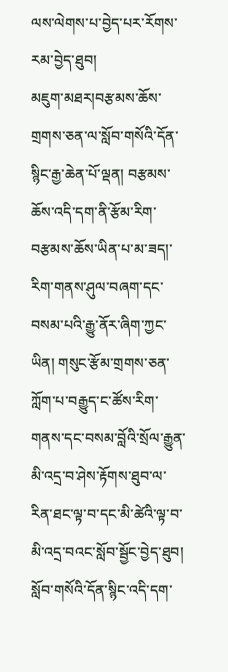ལས་ལེགས་པ་བྱེད་པར་རོགས་རམ་བྱེད་ཐུབ།
མཇུག་མཐར།བརྩམས་ཆོས་གྲགས་ཅན་ལ་སློབ་གསོའི་དོན་སྙིང་རྒྱ་ཆེན་པོ་ལྡན། བརྩམས་ཆོས་འདི་དག་ནི་རྩོམ་རིག་བརྩམས་ཆོས་ཡིན་པ་མ་ཟད།་རིག་གནས་ཤུལ་བཞག་དང་བསམ་པའི་རྒྱུ་ནོར་ཞིག་ཀྱང་ཡིན། གསུང་རྩོམ་གྲགས་ཅན་ཀློག་པ་བརྒྱུད་ང་ཚོས་རིག་གནས་དང་བསམ་བློའི་སྲོལ་རྒྱུན་མི་འདྲ་བ་ཤེས་རྟོགས་ཐུབ་ལ་རིན་ཐང་ལྟ་བ་དང་མི་ཚེའི་ལྟ་བ་མི་འདྲ་བའང་སློབ་སྦྱོང་བྱེད་ཐུབ། སློབ་གསོའི་དོན་སྙིང་འདི་དག་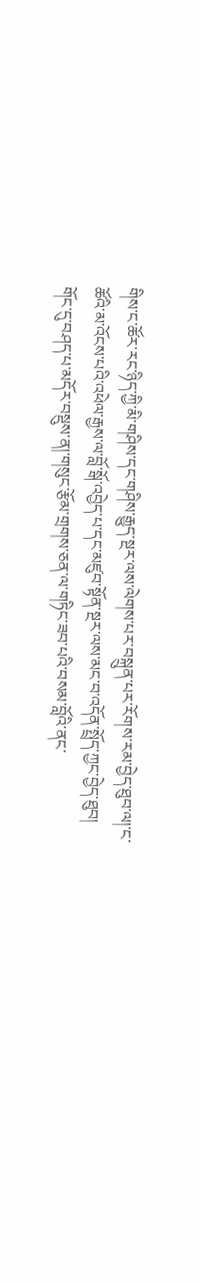གིས་ང་ཚོར་རང་ཉིད་ཀྱི་མི་གཤིས་དང་གཤིས་རྒྱུད་སྔར་ལས་ལེགས་པར་བསྐྲུན་པར་རོགས་རམ་བྱེད་ཐུབ་ལ།་ང་ཚོའི་མ་འོངས་པའི་འཕེལ་རྒྱས་ལ་བློ་སྒོ་འབྱེད་པ་དང་མཛུབ་སྟོན་སྔར་ལས་མང་བ་འདོན་སྤྲོད་ཀྱང་བྱེད་ཐུབ།
གོང་དུ་བཤད་པ་མདོར་བསྡུས་ན།་གསུང་རྩོམ་གྲགས་ཅན་ལ་གཏིང་ཟབ་པའི་བསམ་བློའི་ནང་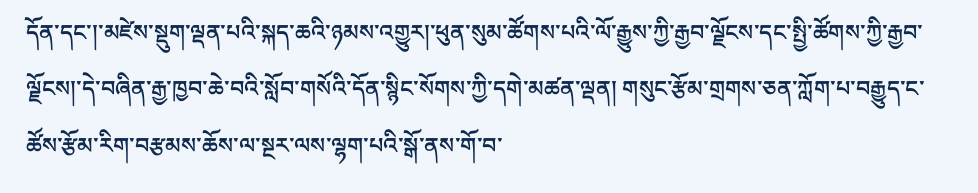དོན་དང་།་མཛེས་སྡུག་ལྡན་པའི་སྐད་ཆའི་ཉམས་འགྱུར།་ཕུན་སུམ་ཚོགས་པའི་ལོ་རྒྱུས་ཀྱི་རྒྱབ་ལྗོངས་དང་སྤྱི་ཚོགས་ཀྱི་རྒྱབ་ལྗོངས།་དེ་བཞིན་རྒྱ་ཁྱབ་ཆེ་བའི་སློབ་གསོའི་དོན་སྙིང་སོགས་ཀྱི་དགེ་མཚན་ལྡན། གསུང་རྩོམ་གྲགས་ཅན་ཀློག་པ་བརྒྱུད་ང་ཚོས་རྩོམ་རིག་བརྩམས་ཆོས་ལ་སྔར་ལས་ལྷག་པའི་སྒོ་ནས་གོ་བ་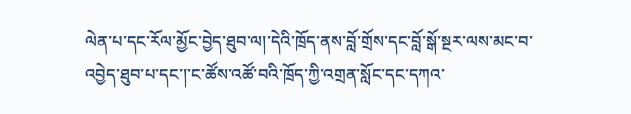ལེན་པ་དང་རོལ་མྱོང་བྱེད་ཐུབ་ལ།་དེའི་ཁྲོད་ནས་བློ་གྲོས་དང་བློ་སྒོ་སྔར་ལས་མང་བ་འབྱེད་ཐུབ་པ་དང་།་ང་ཚོས་འཚོ་བའི་ཁྲོད་ཀྱི་འགྲན་སློང་དང་དཀའ་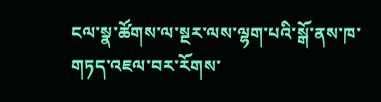ངལ་སྣ་ཚོགས་ལ་སྔར་ལས་ལྷག་པའི་སྒོ་ནས་ཁ་གཏད་འཇལ་བར་རོགས་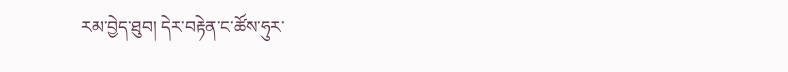རམ་བྱེད་ཐུབ། དེར་བརྟེན་ང་ཚོས་ཧུར་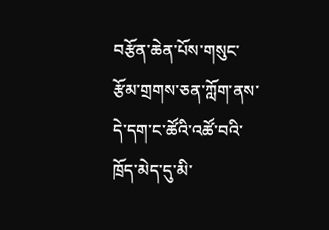བརྩོན་ཆེན་པོས་གསུང་རྩོམ་གྲགས་ཅན་ཀློག་ནས་དེ་དག་ང་ཚོའི་འཚོ་བའི་ཁྲོད་མེད་དུ་མི་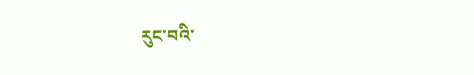རུང་བའི་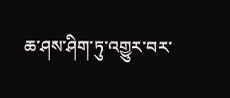ཆ་ཤས་ཤིག་ཏུ་འགྱུར་བར་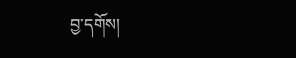བྱ་དགོས།